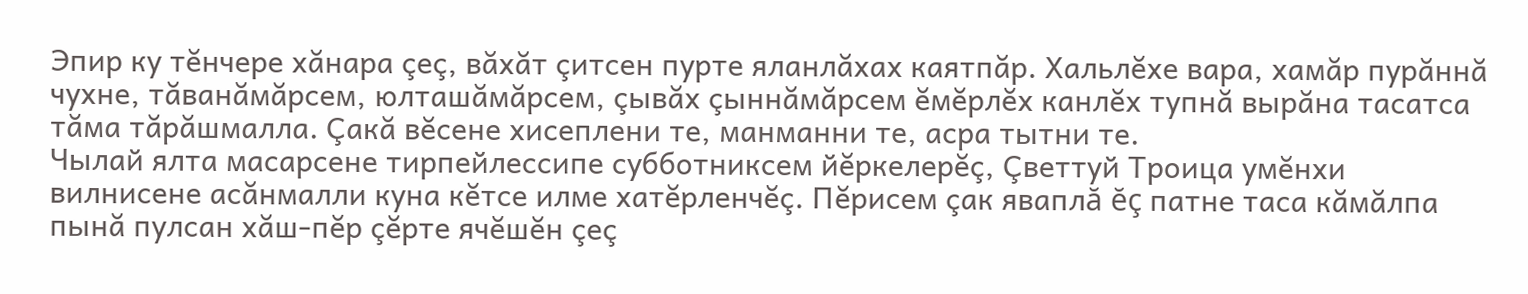Эпир ку тĕнчере хăнара çеç, вăхăт çитсен пурте яланлăхах каятпăр. Хальлĕхе вара, хамăр пурăннă чухне, тăванăмăрсем, юлташăмăрсем, çывăх çыннăмăрсем ĕмĕрлĕх канлĕх тупнă вырăна тасатса тăма тăрăшмалла. Çакă вĕсене хисеплени те, манманни те, асра тытни те.
Чылай ялта масарсене тирпейлессипе субботниксем йĕркелерĕç, Çветтуй Троица умĕнхи вилнисене асăнмалли куна кĕтсе илме хатĕрленчĕç. Пĕрисем çак яваплă ĕç патне таса кăмăлпа пынă пулсан хăш-пĕр çĕрте ячĕшĕн çеç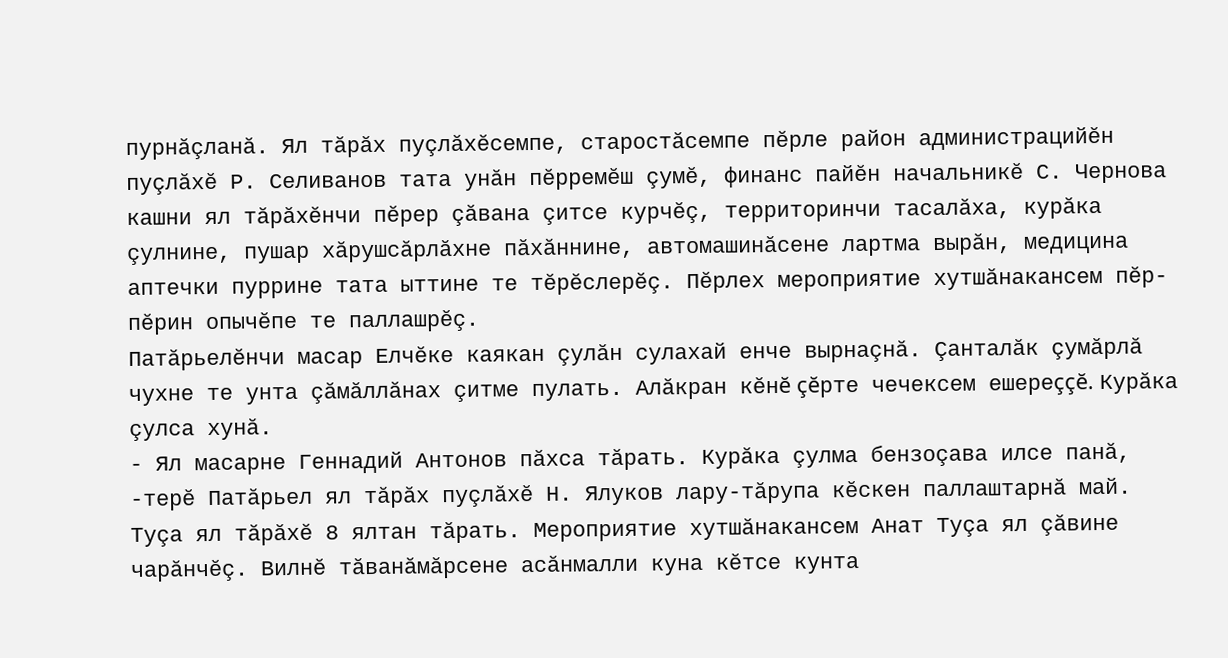пурнăçланă. Ял тăрăх пуçлăхĕсемпе, старостăсемпе пĕрле район администрацийĕн пуçлăхĕ Р. Селиванов тата унăн пĕрремĕш çумĕ, финанс пайĕн начальникĕ С. Чернова кашни ял тăрăхĕнчи пĕрер çăвана çитсе курчĕç, территоринчи тасалăха, курăка çулнине, пушар хăрушсăрлăхне пăхăннине, автомашинăсене лартма вырăн, медицина аптечки пуррине тата ыттине те тĕрĕслерĕç. Пĕрлех мероприятие хутшăнакансем пĕр-пĕрин опычĕпе те паллашрĕç.
Патăрьелĕнчи масар Елчĕке каякан çулăн сулахай енче вырнаçнă. Çанталăк çумăрлă чухне те унта çăмăллăнах çитме пулать. Алăкран кĕнĕ çĕрте чечексем ешереççĕ. Курăка çулса хунă.
- Ял масарне Геннадий Антонов пăхса тăрать. Курăка çулма бензоçава илсе панă, -терĕ Патăрьел ял тăрăх пуçлăхĕ Н. Ялуков лару-тăрупа кĕскен паллаштарнă май.
Туçа ял тăрăхĕ 8 ялтан тăрать. Мероприятие хутшăнакансем Анат Туçа ял çăвине чарăнчĕç. Вилнĕ тăванăмăрсене асăнмалли куна кĕтсе кунта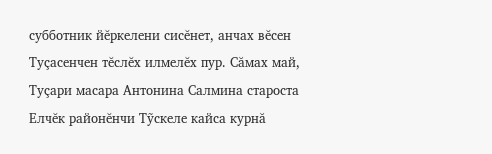субботник йĕркелени сисĕнет, анчах вĕсен Туçасенчен тĕслĕх илмелĕх пур. Сăмах май, Туçари масара Антонина Салмина староста Елчĕк районĕнчи Тỹскеле кайса курнă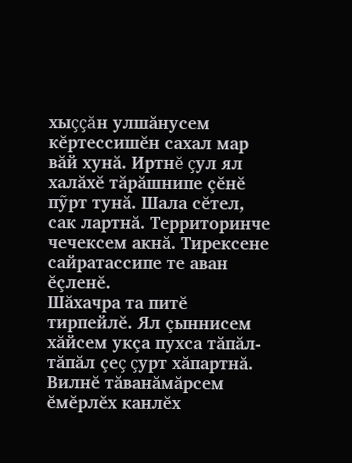хыççăн улшăнусем кĕртессишĕн сахал мар вăй хунă. Иртнĕ çул ял халăхĕ тăрăшнипе çĕнĕ пỹрт тунă. Шала сĕтел, сак лартнă. Территоринче чечексем акнă. Тирексене сайратассипе те аван ĕçленĕ.
Шăхачра та питĕ тирпейлĕ. Ял çыннисем хăйсем укçа пухса тăпăл-тăпăл çеç çурт хăпартнă. Вилнĕ тăванăмăрсем ĕмĕрлĕх канлĕх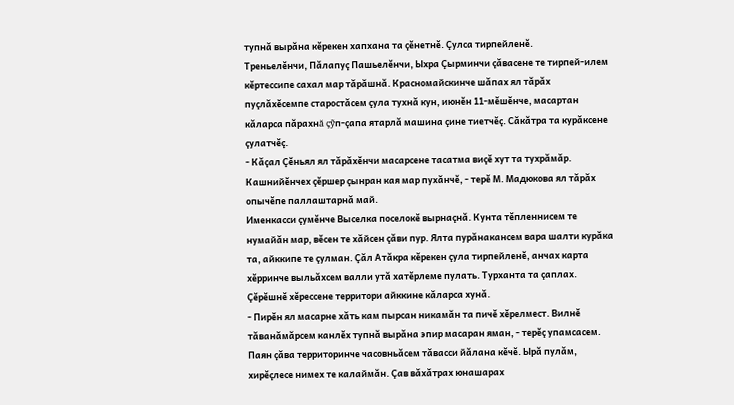тупнă вырăна кĕрекен хапхана та çĕнетнĕ. Çулса тирпейленĕ.
Треньелĕнчи, Пăлапуç Пашьелĕнчи, Ыхра Çырминчи çăвасене те тирпей-илем кĕртессипе сахал мар тăрăшнă. Красномайскинче шăпах ял тăрăх пуçлăхĕсемпе старостăсем çула тухнă кун, июнĕн 11-мĕшĕнче, масартан кăларса пăрахнă çỹп-çапа ятарлă машина çине тиетчĕç. Сăкăтра та курăксене çулатчĕç.
- Кăçал Çĕньял ял тăрăхĕнчи масарсене тасатма виçĕ хут та тухрăмăр. Кашнийĕнчех çĕршер çынран кая мар пухăнчĕ, - терĕ М. Мадюкова ял тăрăх опычĕпе паллаштарнă май.
Именкасси çумĕнче Выселка поселокĕ вырнаçнă. Кунта тĕпленнисем те нумайăн мар, вĕсен те хăйсен çăви пур. Ялта пурăнакансем вара шалти курăка та, айккипе те çулман. Çăл Атăкра кĕрекен çула тирпейленĕ, анчах карта хĕрринче выльăхсем валли утă хатĕрлеме пулать. Турханта та çаплах. Çĕрĕшнĕ хĕрессене территори айккине кăларса хунă.
- Пирĕн ял масарне хăть кам пырсан никамăн та пичĕ хĕрелмест. Вилнĕ тăванăмăрсем канлĕх тупнă вырăна эпир масаран яман, - терĕç упамсасем.
Паян çăва территоринче часовньăсем тăвасси йăлана кĕчĕ. Ырă пулăм, хирĕçлесе нимех те калаймăн. Çав вăхăтрах юнашарах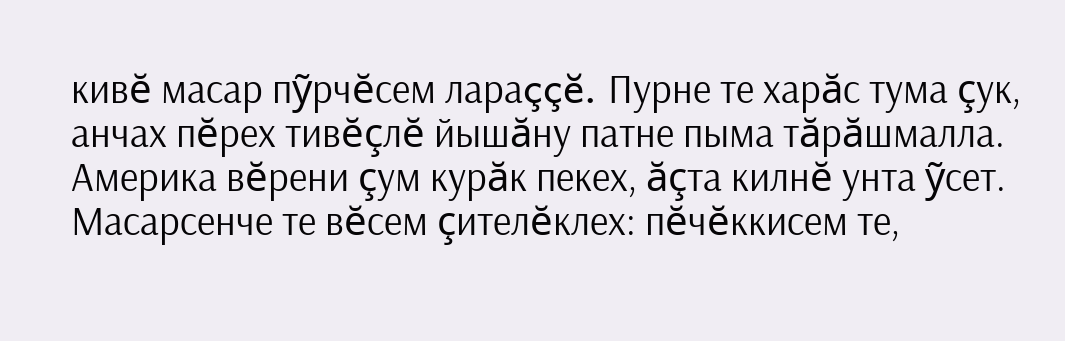кивĕ масар пỹрчĕсем лараççĕ. Пурне те харăс тума çук, анчах пĕрех тивĕçлĕ йышăну патне пыма тăрăшмалла.
Америка вĕрени çум курăк пекех, ăçта килнĕ унта ỹсет. Масарсенче те вĕсем çителĕклех: пĕчĕккисем те,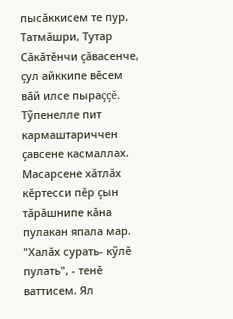пысăккисем те пур. Татмăшри, Тутар Сăкăтĕнчи çăвасенче, çул айккипе вĕсем вăй илсе пыраççĕ. Тỹпенелле пит кармаштариччен çавсене касмаллах.
Масарсене хăтлăх кĕртесси пĕр çын тăрăшнипе кăна пулакан япала мар. "Халăх сурать- кỹлĕ пулать", - тенĕ ваттисем. Ял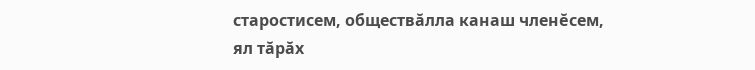старостисем, обществăлла канаш членĕсем, ял тăрăх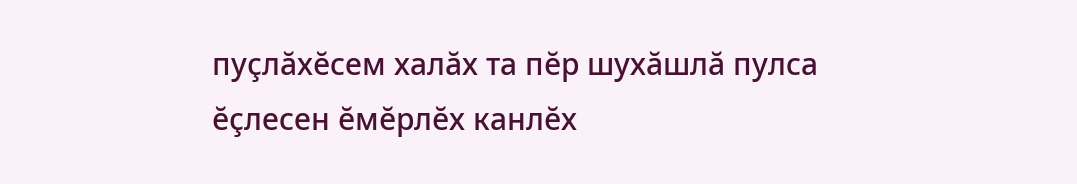пуçлăхĕсем халăх та пĕр шухăшлă пулса ĕçлесен ĕмĕрлĕх канлĕх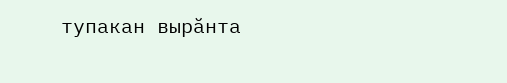тупакан вырăнта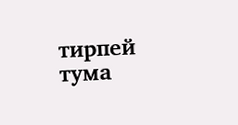тирпей тума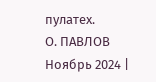пулатех.
О. ПАВЛОВ
Ноябрь 2024 |